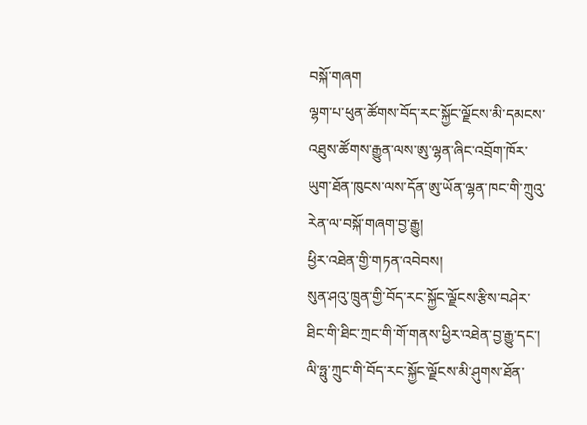བསྐོ་གཞག
ལྷག་པ་ཕུན་ཚོགས་བོད་རང་སྐྱོང་ལྗོངས་མི་དམངས་འཐུས་ཚོགས་རྒྱུན་ལས་ཨུ་ལྷན་ཞིང་འབྲོག་ཁོར་ཡུག་ཐོན་ཁུངས་ལས་དོན་ཨུ་ཡོན་ལྷན་ཁང་གི་ཀྲུའུ་རེན་ལ་བསྐོ་གཞག་བྱ་རྒྱུ།
ཕྱིར་འཐེན་གྱི་གཏན་འབེབས།
སུན་ཤའུ་ཁྲུན་གྱི་བོད་རང་སྐྱོང་ལྗོངས་རྩིས་བཤེར་ཐིང་གི་ཐིང་ཀྲང་གི་གོ་གནས་ཕྱིར་འཐེན་བྱ་རྒྱུ་དང་།
ལི་ཧྥུ་ཀྲུང་གི་བོད་རང་སྐྱོང་ལྗོངས་མི་ཤུགས་ཐོན་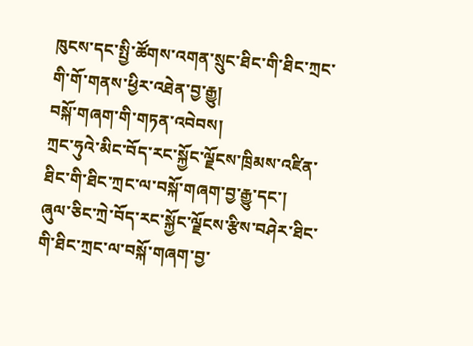ཁུངས་དང་སྤྱི་ཚོགས་འགན་སྲུང་ཐིང་གི་ཐིང་ཀྲང་གི་གོ་གནས་ཕྱིར་འཐེན་བྱ་རྒྱུ།
བསྐོ་གཞག་གི་གཏན་འབེབས།
ཀྲང་ཧུའེ་མིང་བོད་རང་སྐྱོང་ལྗོངས་ཁྲིམས་འཛིན་ཐིང་གི་ཐིང་ཀྲང་ལ་བསྐོ་གཞག་བྱ་རྒྱུ་དང་།
ཞུལ་ཅིང་ཀྲེ་བོད་རང་སྐྱོང་ལྗོངས་རྩིས་བཤེར་ཐིང་གི་ཐིང་ཀྲང་ལ་བསྐོ་གཞག་བྱ་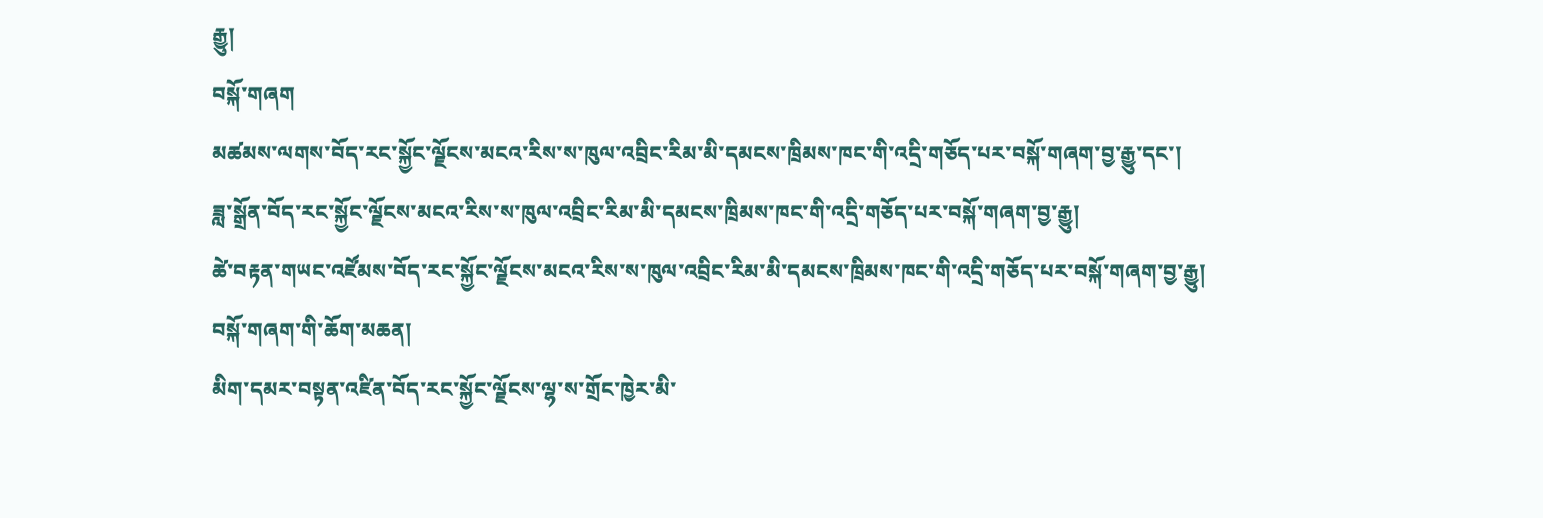རྒྱུ།
བསྐོ་གཞག
མཚམས་ལགས་བོད་རང་སྐྱོང་ལྗོངས་མངའ་རིས་ས་ཁུལ་འབྲིང་རིམ་མི་དམངས་ཁྲིམས་ཁང་གི་འདྲི་གཅོད་པར་བསྐོ་གཞག་བྱ་རྒྱུ་དང་།
ཟླ་སྒྲོན་བོད་རང་སྐྱོང་ལྗོངས་མངའ་རིས་ས་ཁུལ་འབྲིང་རིམ་མི་དམངས་ཁྲིམས་ཁང་གི་འདྲི་གཅོད་པར་བསྐོ་གཞག་བྱ་རྒྱུ།
ཚེ་བརྟན་གཡང་འཛོམས་བོད་རང་སྐྱོང་ལྗོངས་མངའ་རིས་ས་ཁུལ་འབྲིང་རིམ་མི་དམངས་ཁྲིམས་ཁང་གི་འདྲི་གཅོད་པར་བསྐོ་གཞག་བྱ་རྒྱུ།
བསྐོ་གཞག་གི་ཆོག་མཆན།
མིག་དམར་བསྟན་འཛིན་བོད་རང་སྐྱོང་ལྗོངས་ལྷ་ས་གྲོང་ཁྱེར་མི་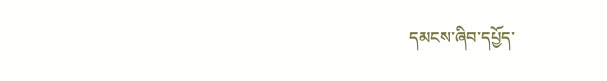དམངས་ཞིབ་དཔྱོད་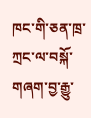ཁང་གི་ཅན་ཁྲ་ཀྲང་ལ་བསྐོ་གཞག་བྱ་རྒྱུ་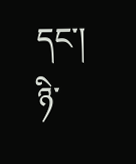དང་།
ཉི་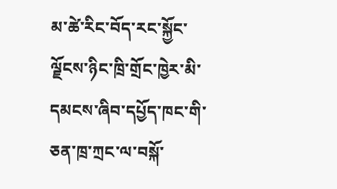མ་ཚེ་རིང་བོད་རང་སྐྱོང་ལྗོངས་ཉིང་ཁྲི་གྲོང་ཁྱེར་མི་དམངས་ཞིབ་དཔྱོད་ཁང་གི་ཅན་ཁྲ་ཀྲང་ལ་བསྐོ་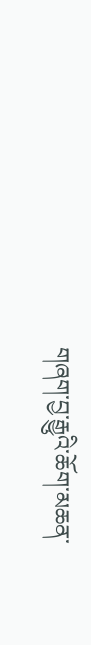གཞག་བྱ་རྒྱུའི་ཆོག་མཆན་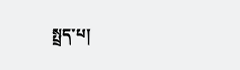སྤྲད་པ།